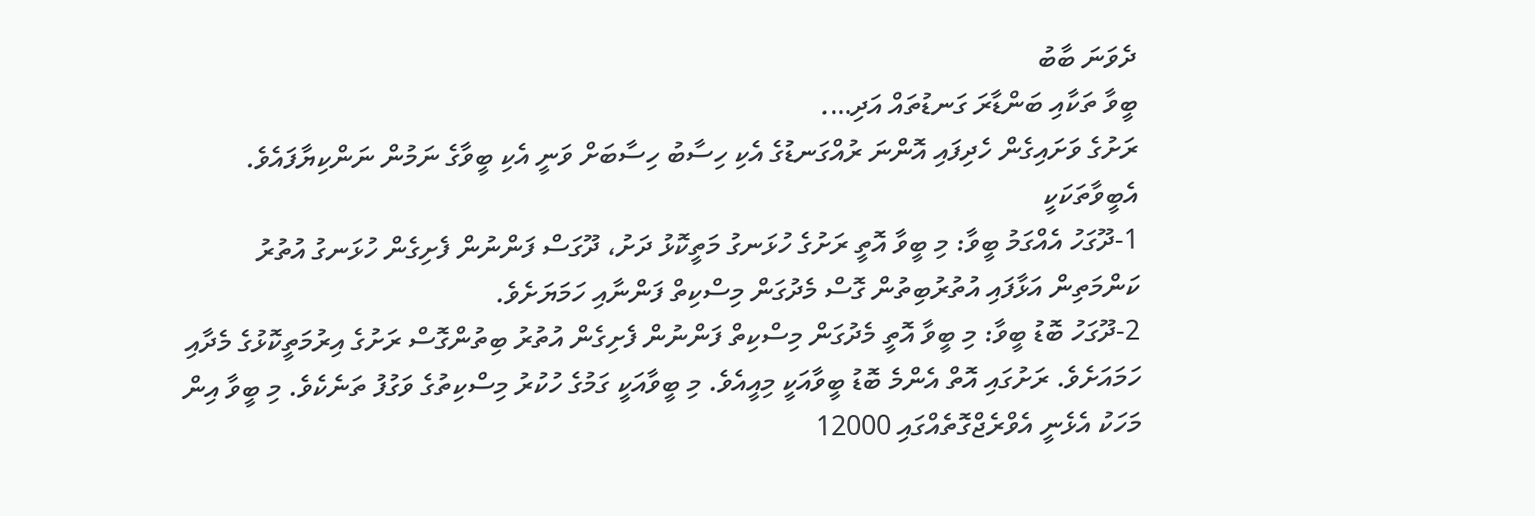ދެވަނަ ބާބު
ބީވާ ތަކާއި ބަންޑާރަ ގަނޑުތައް އަދި….
ރަށުގެ ވަށައިގެން ހެދިފައި އޮންނަ ރުއްގަނޑުގެ އެކި ހިސާބު ހިސާބަށް ވަނީ އެކި ބީވާގެ ނަމުން ނަންކިޔާފައެވެ. އެބީވާތަކަކީ
1-ދޫގަހު އެއްގަމު ބީވާ: މި ބީވާ އޮތީ ރަށުގެ ހުޅަނގު މަތީކޮޅު ދަށު، ދޫގަސް ފަންނުން ފެށިގެން ހުޅަނގު އުތުރު ކަންމަތިން އަޅާފައި އުތުރުބިތުން ގޮސް މެދުގަން މިސްކިތް ފަންނާއި ހަމަޔަށެވެ.
2-ދޫގަހު ބޮޑު ބީވާ: މި ބީވާ އޮތީ މެދުގަން މިސްކިތް ފަންނުން ފެށިގެން އުތުރު ބިތުންގޮސް ރަށުގެ އިރުމަތީކޮޅުގެ މެދާއި ހަމައަށެވެ. ރަށުގައި އޮތް އެންމެ ބޮޑު ބީވާއަކީ މިއީއެވެ. މި ބީވާއަކީ ގަމުގެ ހުކުރު މިސްކިތުގެ ވަގުފު ތަނެކެވެ. މި ބީވާ އިން މަހަކު އެޅެނީ އެވްރެޖްގޮތެއްގައި 12000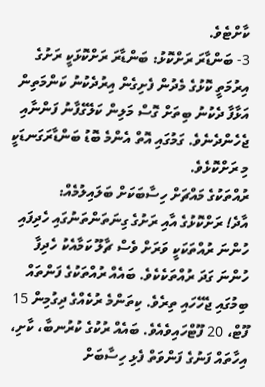ކާށްޓެވެ.
3- ބަންޑާރަ ރަށްކޮޅު: ބަންޑާރަ ރަށްކޮޅަކީ ރަށުގެ އިރުމަތީ ކޮޅުގެ މެދުން ފެށިގެން އިރުދެކުނު ކަންމަތިން އަޅާފާ ދެކުނު ބިތަށް ގޮސް މަލިން ކަލޭގެފާނު ފަންނާއި ޖެހެންދެނެވެ. ގަމުގައި އޮތް އެންމެ ބޮޑު ބަންޑާރަގަނޑަކީ މި ރަށްކޮޅެވެ.
ރުއްތަކުގެ މައްޗަށް ހިސާބަކަށް ބަލައިލުމެއް:
އާދެ! ރަށްކޮޅުގެ އާއި ރަށުގެ ގިނަތަންތަނުގައި ހެދިފައި ހުންނަ ރުއްތަކަކީ ވަރަށް ވެސް ޗާލޫ ކަމާއެކު ހެދިފާ ހުންނަ ގަދަ ރުއްތަކެކެވެ. ބައެއް ރުއްތަކުގެ ފަންތައް ބިމުގައި ޖެހޭހައި ތިރެވެ. ކިތަންމެ ރުކެއްގެ ދިގުމިން 15 ފޫޓް، 20 ފޫޓްހައިވެއެވެ. ބައެއް ރުކުގެ ކުރުނބާ، ކާށި، އިހާތައް ފަނުގެ ފަންވަތް ފެޅި ހިސާބަށް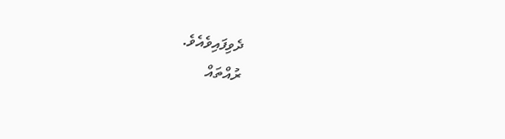ދެވިފައިވެއެވެ.
ރުއްތައް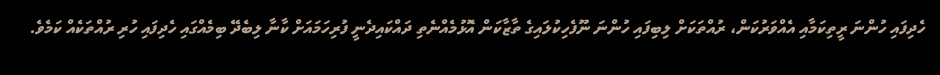ހެދިފައި ހުންނަ ރީތިކަމާއި އެއްވަރުކަން، ރުއްތަކަށް ލިބިފައި ހުންނަ ނޫފެހިކުލައިގެ ތާޒާކަން އޮޅުމެއްނެތި ދައްކައިދެނީ ފުރިހަމައަށް ކާނާ ލިބެދޭ ބިމެއްގައި ހެދިފައި ހުރި ރުއްތަކެއް ކަމެވެ.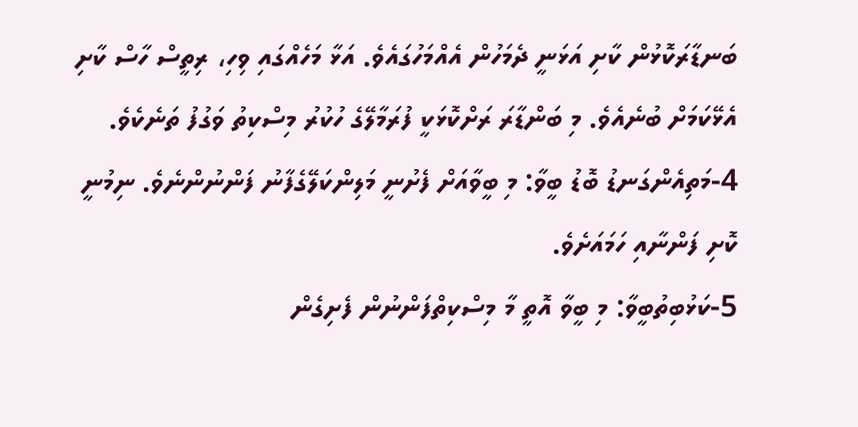ބަނޑާރަކޮޅުން ކާށި އަޅަނީ ދެމަހުން އެއްމަހުގައެވެ. އަޅާ މަހެއްގައި ވިހި، ރިތީސް ހާސް ކާށި އެޅޭކަމަށް ބުނެއެވެ. މި ބަންޑާރަ ރަށްކޮޅަކީ ފުރަމާލޭގެ ހުކުރު މިސްކިތު ވަގުފު ތަނެކެވެ.
4-މަތިއެންގަނޑު ބޮޑު ބީވާ: މި ބީވާއަށް ފެށުނީ މަލިންކަލޭގެފާނު ފަންނުންނެވެ. ނިމުނީ ކޮށި ފަންނާއި ހަމައަށެވެ.
5-ކަޅުބިތުބީވާ: މި ބީވާ އޮތީ މާ މިސްކިތްފަންނުން ފެށިގެން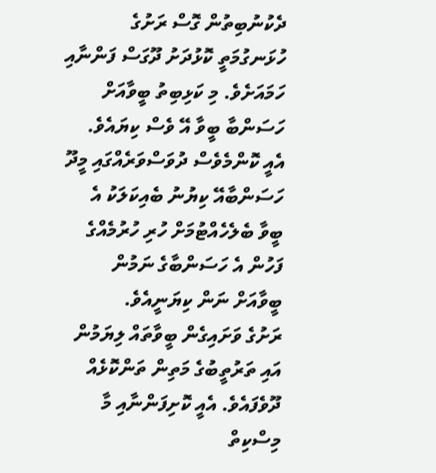ދެކުނުބިތުން ގޮސް ރަށުގެ ހުޅަނގުމަތީ ކޮޅުދަށު ދޫގަސް ފަންނާއި ހަމައަށެވެ. މި ކަޅިބިތު ބީވާއަށް ހަސަންބާ ބީވާ އޭ ވެސް ކިޔައެވެ. އެއީ ކޮންމެވެސް ދުވަސްވަރެއްގައި މީދޫ ހަސަންބާއޭ ކިޔުނު ބެއިކަލަކު އެ ބީވާ ބެލެހެއްޓުމަށް ހުރި ހުރުމެއްގެ ފަހުން އެ ހަސަންބާގެ ނަމުން ބީވާއަށް ނަން ކިޔަނީއެވެ.
ރަށުގެ ވަށައިގެން ބީވާތައް ލިޔަމުން އައި ތަރުތީބުގެ މަތިން ތަންކޮޅެއް ދޫވެފައެވެ. އެއީ ކޮށިފަންނާއި މާ މިސްކިތް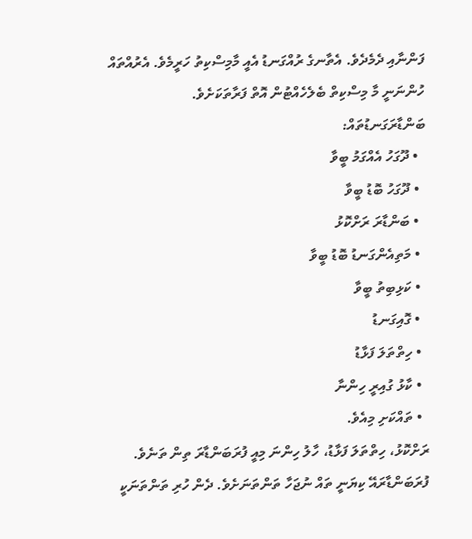ފަންނާއި ދެމެދެވެ. އެތާނގެ ރުއްގަނޑު އެއީ މާމިސްކިތު ހަރީމެވެ. އެރުއްތައް ހުންނަނީ މާ މިސްކިތް ބެލެހެއްޓުން އޮތް ފަރާތަކަށެވެ.
ބަންޑާރަގަނޑުތައް:
  • ދޫގަހު އެއްގަމު ބީވާ
  • ދޫގަހު ބޮޑު ބީވާ
  • ބަންޑާރަ ރަށްކޮޅު
  • މަތިއެންގަނޑު ބޮޑު ބީވާ
  • ކަޅިބިތު ބީވާ
  • ގޮއިގަނޑު
  • ހިތްތަލަ ފަޅާޑު
  • ކާޅު ގުއިރީ ހިންނާ
  • ތައްކަށި މިއެވެ.
ރަށްކޮޅު، ހިތްތަލަ ފަޅާޑު، ހާލު ހިންނަ މިއީ ފުރަބަންޑާރަ ތިން ތަނެވެ.
ފުރަބަންޑާރައޭ ކިޔަނީ ތައް ނުޖަހާ ތަންތަނަށެވެ. ދެން ހުރި ތަންތަނަކީ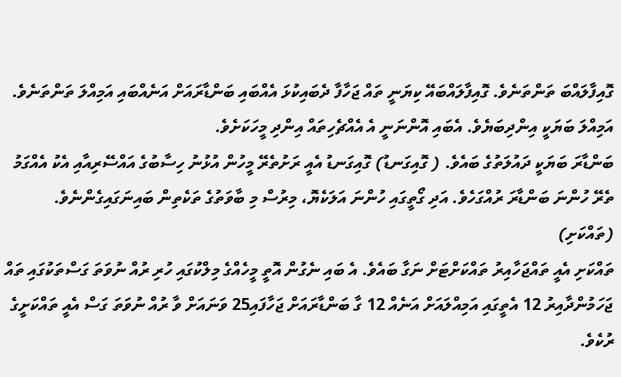ގޮއިފާލައްބަ ތަންތަނެވެ. ގޮއިފާލައްބައޭ ކިޔަނީ ތައް ޖަހާފާ ދެބައިކުޅަ އެއްބައި ބަންޑާރައަށް އަނެއްބައި އަމިއްލަ ތަންތަނެވެ. އަމިއްލަ ބަޔަކީ އިންދިބަޔެވެ. އެބައި އޮންނަނީ އެ އެއްޗެހިތައް އިންދި މީހަކަށެވެ.
ބަންޑާރަ ބަޔަކީ ދައުލަތުގެ ބައެވެ. ( ގޮއިގަނޑު) ގޮއިގަނޑު އެއީ ރަށުތެރޭ މީހުން އުޅުނު ހިސާބުގެ އައްސޭރިއާއި އެކު އެއްގަމު ތެރޭ ހުންނަ ބަންޑާރަ ރުއްގަހެވެ. އަދި ގޯތީގައި ހުންނަ އަލަކެޔޮ، މިރުސް މި ބާވަތުގެ ތަކެތިން ބައިނަގައިގެންނެވެ. (ތައްކަށި)
ތައްކަށި އެއީ ތައްޖަހާއިރު ތައްކަށްޓަށް ނަގާ ބައެވެ. އެ ބައި ނެގުން އޮތީ މީހެއްގެ މިލްކުގައި ހުރި ރުއް ނުވަތަ ގަސްތަކުގައި ތައް ޖަހަމުންދާއިރު 12 އެތީގައި އަމިއްލައަށް އަނެއް 12 ގާ ބަންޑާރައަށް ޖަހާފައި25 ވަނައަށް ވާ ރުއް ނުވަތަ ގަސް އެއީ ތައްކަށީގެ ރުކެވެ.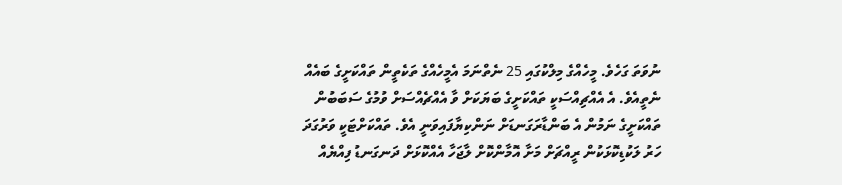ނުވަތަ ގަހެވެ. މީހެއްގެ މިލްކުގައި 25 ނެތްނަމަ އެމީހެއްގެ ތަކެތީން ތައްކަށީގެ ބައެއް ނެތީއެވެ. އެ އެއްޗިއްސަކީ ތައްކަށީގެ ބަޔަކަށް ވާ އެއްޗެއްސަށް ވުމުގެ ސަބަބުން ތައްކަށީގެ ނަމުން އެ ބަންޑާރަގަނޑަށް ނަންކިޔާފައިވަނީ އެވެ. ތައްކަށްޓަކީ ވަރުގަދަ ހަރު ލަކުޑިކޮޅަކުން ރީއްޗަށް މަށާ އޮމާންކޮށް ލާޖަހާ އެއްކޮޅަށް ދަނގަނޑު ފިއްޔެއް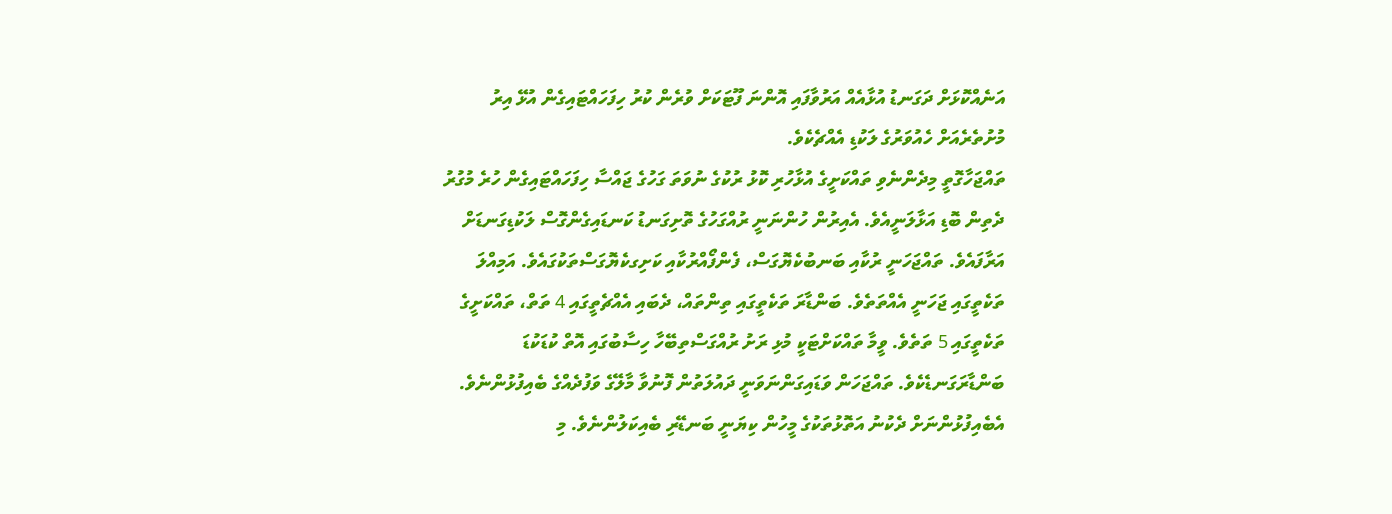އަނެއްކޮޅަށް ދަގަނޑު އުޅާއެއް އަރުވާފައި އޮންނަ ފޫޓަކަށް ވުރެން ކުރު ހިފަހައްޓައިގެން އުޅޭ އިރު މުށުތެރެއަށް ހެއުވަރުގެ ލަކުޑި އެއްޗެކެވެ.
ތައްޖަހާގޮތީ މިދެންނެވި ތައްކަށީގެ އުޅާހުރި ކޮޅު ރުކުގެ ނުވަތަ ގަހުގެ ޖައްސާ ހިފަހައްޓައިގެން ހުރެ މުގުރު ދެތިން ބޮޑި އަޅާލަނީއެވެ. އެއިރުން ހުންނަނީ ރުއްގަހުގެ ތޮށިގަނޑު ކަނޑައިގެންގޮސް ލަކުޑިގަނޑަށް އަރާފައެވެ. ތައްޖަހަނީ ރުކާއި ބަނބުކެޔޮގަސް، ފެންފޯއްރުކާއި ކަށިގކެޔޮގަސްތަކުގައެވެ. އަމިއްލަ ތަކެތީގައި ޖަހަނީ އެއްތަތެވެ. ބަންޑާރަ ތަކެތީގައި ތިންތައް، ދެބައި އެއްޗެތީގައި 4 ތަތް، ތައްކަށީގެ ތަކެތީގައި 5 ތަތެވެ. ވީމާ ތައްކަށްޓަކީ މުޅި ރަށު ރުއްގަސްތިބޭހާ ހިސާބުގައި އޮތް ކުޑަކުޑަ ބަންޑާރަގަނޑެކެވެ. ތައްޖަހަން ވަޑައިގަންނަވަނީ ދައުލަތުން ފޮނުވާ މާލޭގެ ވަފުދެއްގެ ބެއިފުޅުންނެވެ. އެބެއިފުޅުންނަށް ދެކުނު އަތޮޅުތަކުގެ މީހުން ކިޔަނީ ބަނޑޭރި ބެއިކަލުންނެވެ. މި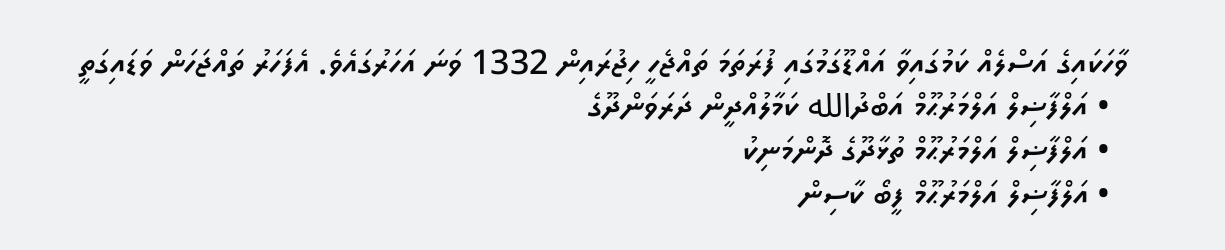ވާހަކައިގެ އަސްލެއް ކަމުގައިވާ އައްޑޫގަމުގައި ފުރަތަމަ ތައްޖެހީ ހިޖުރައިން 1332 ވަނަ އަހަރުގައެވެ. އެފަހަރު ތައްޖަހަން ވަޑައިގަތީ
  • އަލްފާޟިލް އަލްމަރުޙޫމް އަބްދުالله ކަމާލުއްދީން ދަރަވަންދޫގެ
  • އަލްފާޟިލް އަލްމަރުޙޫމް ތުޅާދޫގެ ދޮންމަނިކު
  • އަލްފާޟިލް އަލްމަރުޙޫމް ފީބޯ ކާސިން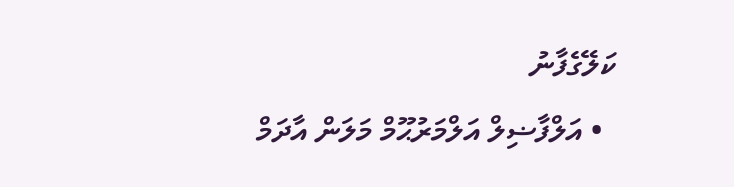ކަލޭގެފާނު
  • އަލްފާޟިލް އަލްމަރުޙޫމް މަލަން އާދަމް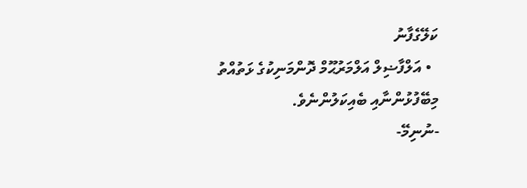ކަލޭގެފާނު
  • އަލްފާޟިލް އަލްމަރުޙޫމް ދޮންމަނިކުގެ ޅަތުއްތު
މިބޭފުޅުންނާއި ބެއިކަލުންނެވެ.
-ނުނިމޭ-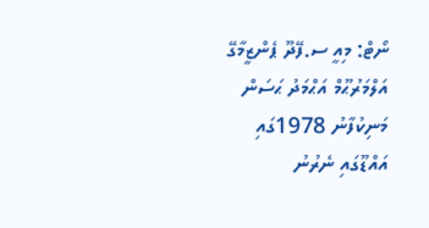ނޯޓް: މިއީ ސ.ފޭދޫ ޕެންޒީމާގޭ އަލްމަރުޙޫމް އަޙްމަދު ޙަސަން މަނިކުފާނު 1978ގައި އައްޑޫގައި ނެރުނު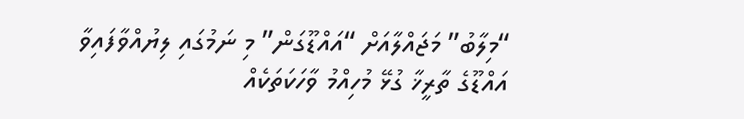“މިލާބު” މަޖައްލާއަށް “އައްޑޫގަން” މި ނަމުގައި ލިޔުއްވާފައިވާ އައްޑޫގެ ތާރީޚާ ގުޅޭ މުހިއްމު ވާހަކަތަކެއް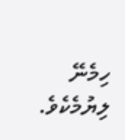ހިމެނޭ ލިޔުމެކެވެ.